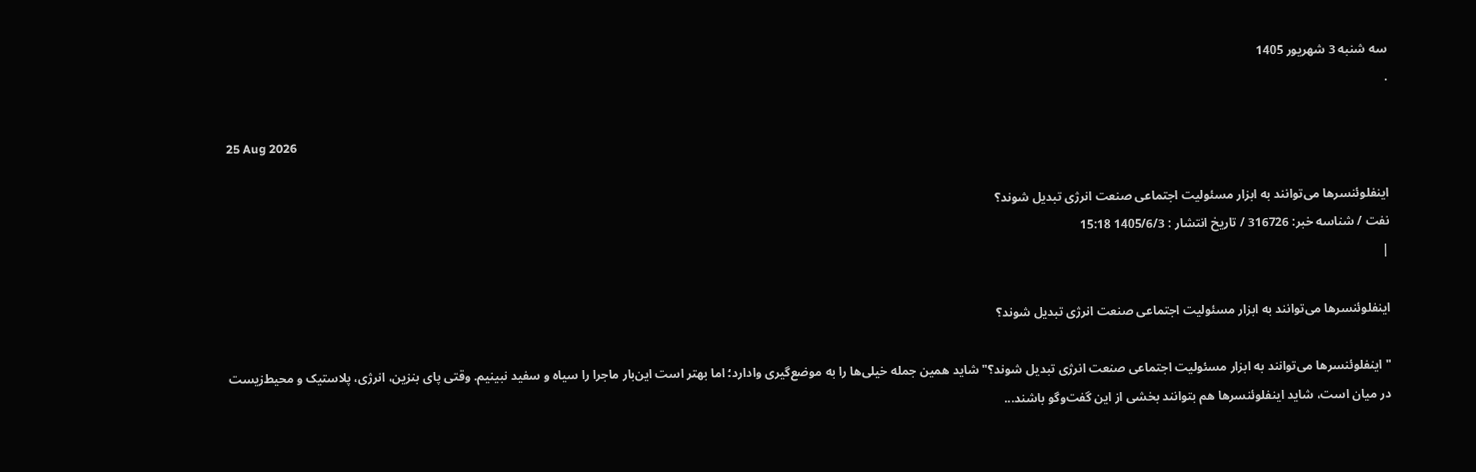سه شنبه 3 شهریور 1405
.

25 Aug 2026

اینفلوئنسرها می‌توانند به ابزار مسئولیت اجتماعی صنعت انرژی تبدیل شوند؟
نفت / شناسه خبر: 316726 / تاریخ انتشار : 1405/6/3 15:18
|

اینفلوئنسرها می‌توانند به ابزار مسئولیت اجتماعی صنعت انرژی تبدیل شوند؟

"اینفلوئنسرها می‌توانند به ابزار مسئولیت اجتماعی صنعت انرژی تبدیل شوند؟" شاید همین جمله خیلی‌ها را به موضع‌گیری وادارد؛ اما بهتر است این‌بار ماجرا را سیاه و سفید نبینیم. وقتی پای بنزین، انرژی، پلاستیک و محیط‌زیست در میان است، شاید اینفلوئنسرها هم بتوانند بخشی از این گفت‌وگو باشند...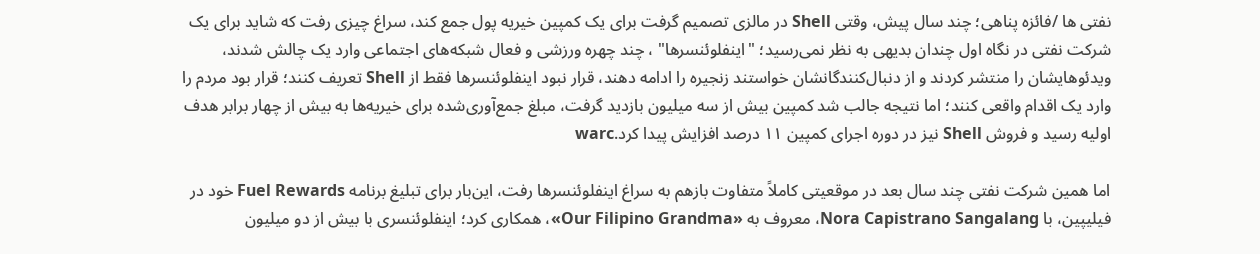نفتی ها /فائزه پناهی؛ چند سال پیش، وقتی Shell در مالزی تصمیم گرفت برای یک کمپین خیریه پول جمع کند، سراغ چیزی رفت که شاید برای یک شرکت نفتی در نگاه اول چندان بدیهی به نظر نمی‌رسید؛ "اینفلوئنسرها" ، چند چهره ورزشی و فعال شبکه‌های اجتماعی وارد یک چالش شدند، ویدئوهایشان را منتشر کردند و از دنبال‌کنندگانشان خواستند زنجیره را ادامه دهند، قرار نبود اینفلوئنسرها فقط از Shell تعریف کنند؛ قرار بود مردم را وارد یک اقدام واقعی کنند؛ اما نتیجه جالب شد کمپین بیش از سه میلیون بازدید گرفت، مبلغ جمع‌آوری‌شده برای خیریه‌ها به بیش از چهار برابر هدف اولیه رسید و فروش Shell نیز در دوره اجرای کمپین ۱۱ درصد افزایش پیدا کرد.warc

اما همین شرکت نفتی چند سال بعد در موقعیتی کاملاً متفاوت بازهم به سراغ اینفلوئنسرها رفت، این‌بار برای تبلیغ برنامه Fuel Rewards خود در فیلیپین، با Nora Capistrano Sangalang، معروف به «Our Filipino Grandma»، همکاری کرد؛ اینفلوئنسری با بیش از دو میلیون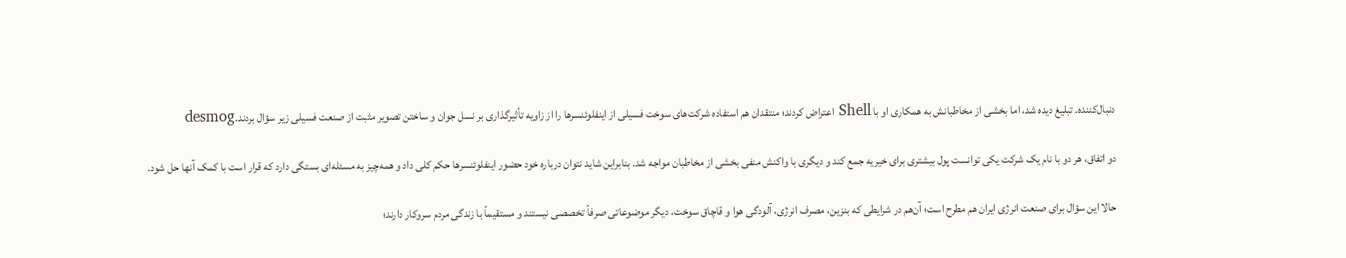دنبال‌کننده. تبلیغ دیده شد، اما بخشی از مخاطبانش به همکاری او با Shell اعتراض کردند؛ منتقدان هم استفاده شرکت‌های سوخت فسیلی از اینفلوئنسرها را از زاویه تأثیرگذاری بر نسل جوان و ساختن تصویر مثبت از صنعت فسیلی زیر سؤال بردند.desmog

دو اتفاق، هر دو با نام یک شرکت یکی توانست پول بیشتری برای خیریه جمع کند و دیگری با واکنش منفی بخشی از مخاطبان مواجه شد. بنابراین شاید نتوان درباره خود حضور اینفلوئنسرها حکم کلی داد و همه‌چیز به مسئله‌ای بستگی دارد که قرار است با کمک آنها حل شود.

حالا این سؤال برای صنعت انرژی ایران هم مطرح است؛ آن‌هم در شرایطی که بنزین، مصرف انرژی، آلودگی هوا و قاچاق سوخت، دیگر موضوعاتی صرفاً تخصصی نیستند و مستقیماً با زندگی مردم سروکار دارند؛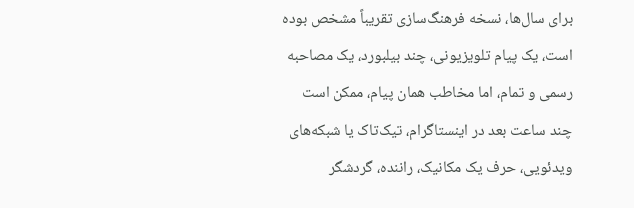برای سال‌ها، نسخه فرهنگ‌سازی تقریباً مشخص بوده است، یک پیام تلویزیونی، چند بیلبورد، یک مصاحبه رسمی و تمام، اما مخاطب همان پیام، ممکن است چند ساعت بعد در اینستاگرام، تیک‌تاک یا شبکه‌های ویدئویی، حرف یک مکانیک، راننده، گردشگر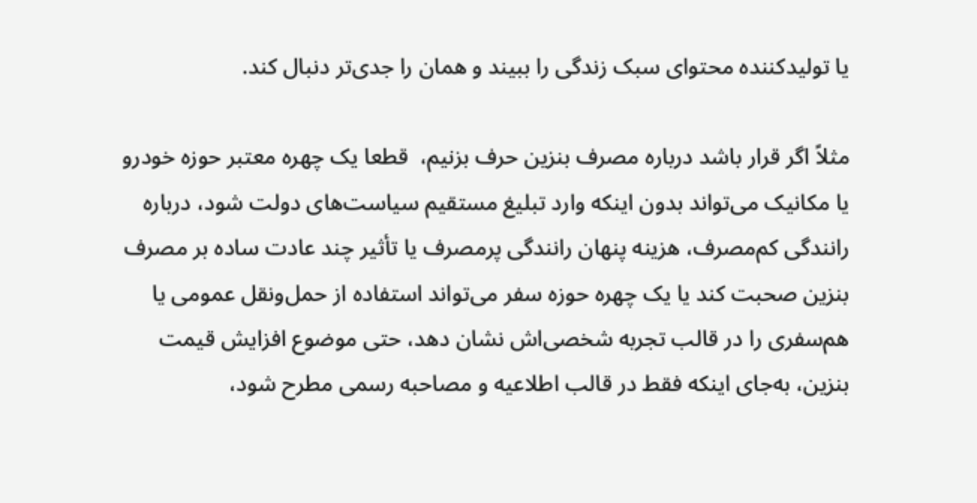یا تولیدکننده محتوای سبک زندگی را ببیند و همان را جدی‌تر دنبال کند.

مثلاً اگر قرار باشد درباره مصرف بنزین حرف بزنیم،  قطعا یک چهره معتبر حوزه خودرو یا مکانیک می‌تواند بدون اینکه وارد تبلیغ مستقیم سیاست‌های دولت شود، درباره رانندگی کم‌مصرف، هزینه پنهان رانندگی پرمصرف یا تأثیر چند عادت ساده بر مصرف بنزین صحبت کند یا یک چهره حوزه سفر می‌تواند استفاده از حمل‌ونقل عمومی یا هم‌سفری را در قالب تجربه شخصی‌اش نشان دهد، حتی موضوع افزایش قیمت بنزین، به‌جای اینکه فقط در قالب اطلاعیه و مصاحبه رسمی مطرح شود،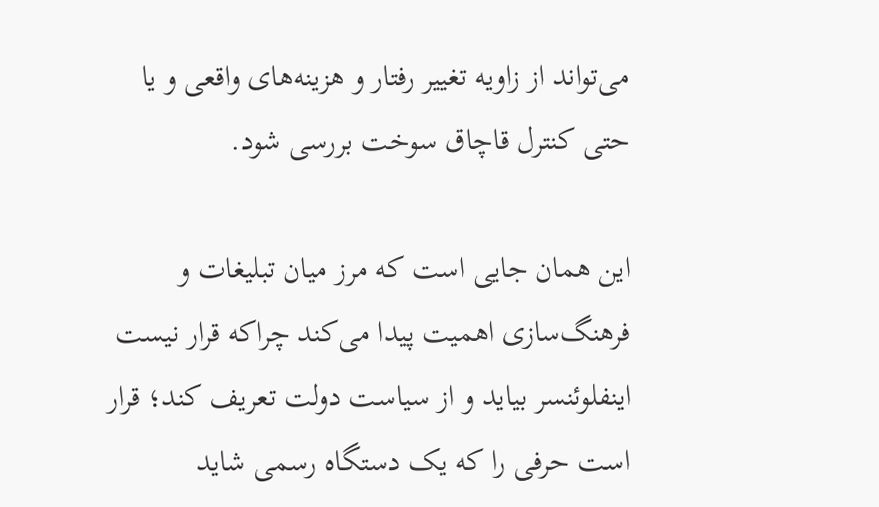می‌تواند از زاویه تغییر رفتار و هزینه‌های واقعی و یا حتی کنترل قاچاق سوخت بررسی شود.

این همان جایی است که مرز میان تبلیغات و فرهنگ‌سازی اهمیت پیدا می‌کند چراکه قرار نیست اینفلوئنسر بیاید و از سیاست دولت تعریف کند؛ قرار است حرفی را که یک دستگاه رسمی شاید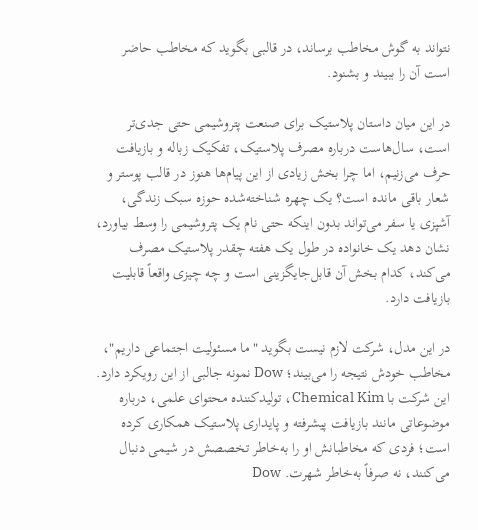نتواند به گوش مخاطب برساند، در قالبی بگوید که مخاطب حاضر است آن را ببیند و بشنود.

در این میان داستان پلاستیک برای صنعت پتروشیمی حتی جدی‌تر است، سال‌هاست درباره مصرف پلاستیک، تفکیک زباله و بازیافت حرف می‌زنیم، اما چرا بخش زیادی از این پیام‌ها هنوز در قالب پوستر و شعار باقی مانده است؟ یک چهره شناخته‌شده حوزه سبک زندگی، آشپزی یا سفر می‌تواند بدون اینکه حتی نام یک پتروشیمی را وسط بیاورد، نشان دهد یک خانواده در طول یک هفته چقدر پلاستیک مصرف می‌کند، کدام بخش آن قابل‌جایگزینی است و چه چیزی واقعاً قابلیت بازیافت دارد.

در این مدل، شرکت لازم نیست بگوید "ما مسئولیت اجتماعی داریم"، مخاطب خودش نتیجه را می‌بیند؛ Dow نمونه جالبی از این رویکرد دارد. این شرکت با Chemical Kim، تولیدکننده محتوای علمی، درباره موضوعاتی مانند بازیافت پیشرفته و پایداری پلاستیک همکاری کرده است؛ فردی که مخاطبانش او را به‌خاطر تخصصش در شیمی دنبال می‌کنند، نه صرفاً به‌خاطر شهرت. Dow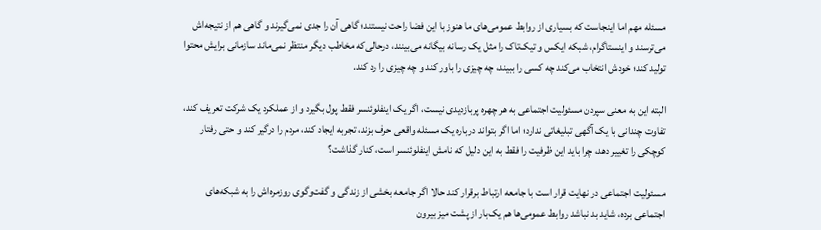مسئله مهم اما اینجاست که بسیاری از روابط عمومی‌های ما هنوز با این فضا راحت نیستند؛ گاهی آن را جدی نمی‌گیرند و گاهی هم از نتیجه‌اش می‌ترسند و اینستاگرام، شبکه ایکس و تیک‌تاک را مثل یک رسانه بیگانه می‌بینند، درحالی‌که مخاطب دیگر منتظر نمی‌ماند سازمانی برایش محتوا تولید کند؛ خودش انتخاب می‌کند چه کسی را ببیند، چه چیزی را باور کند و چه چیزی را رد کند.

البته این به معنی سپردن مسئولیت اجتماعی به هر چهره پربازدیدی نیست، اگر یک اینفلوئنسر فقط پول بگیرد و از عملکرد یک شرکت تعریف کند، تفاوت چندانی با یک آگهی تبلیغاتی ندارد؛ اما اگر بتواند درباره یک مسئله واقعی حرف بزند، تجربه ایجاد کند، مردم را درگیر کند و حتی رفتار کوچکی را تغییر دهد، چرا باید این ظرفیت را فقط به این دلیل که نامش اینفلوئنسر است، کنار گذاشت؟

مسئولیت اجتماعی در نهایت قرار است با جامعه ارتباط برقرار کند حالا اگر جامعه بخشی از زندگی و گفت‌وگوی روزمره‌اش را به شبکه‌های اجتماعی برده، شاید بد نباشد روابط عمومی‌ها هم یک‌بار از پشت میز بیرون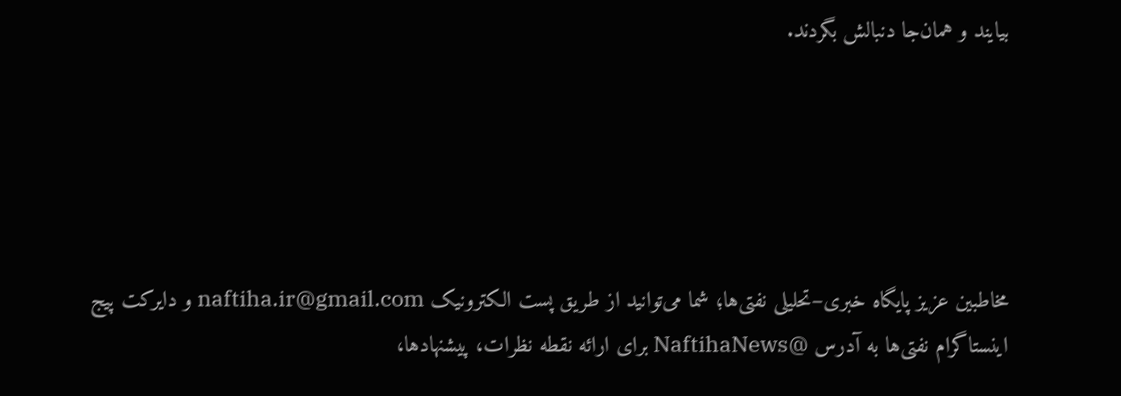بیایند و همان‌جا دنبالش بگردند.





مخاطبین عزیز پایگاه خبری–تحلیلی نفتی‌ها؛ شما می‌توانید از طریق پست الکترونیک naftiha.ir@gmail.com و دایرکت پیج اینستاگرام نفتی‌ها به آدرس @NaftihaNews برای ارائه نقطه نظرات، پیشنهادها،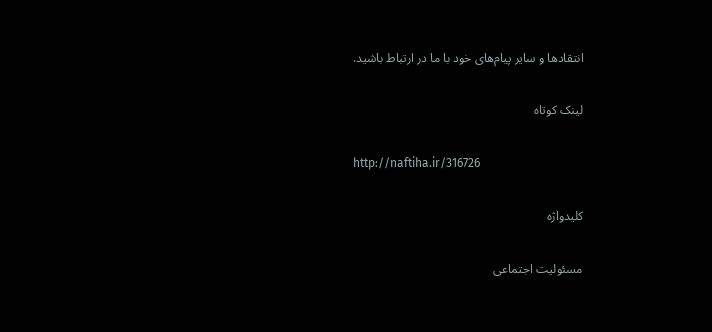انتقادها و سایر پیام‌های خود با ما در ارتباط باشید.

لینک کوتاه

http://naftiha.ir/316726

کلیدواژه

مسئولیت اجتماعی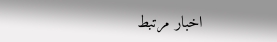اخبار مرتبط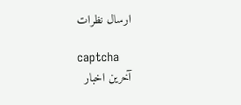ارسال نظرات

captcha
آخرین اخبار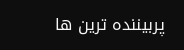پربیننده ترین ها